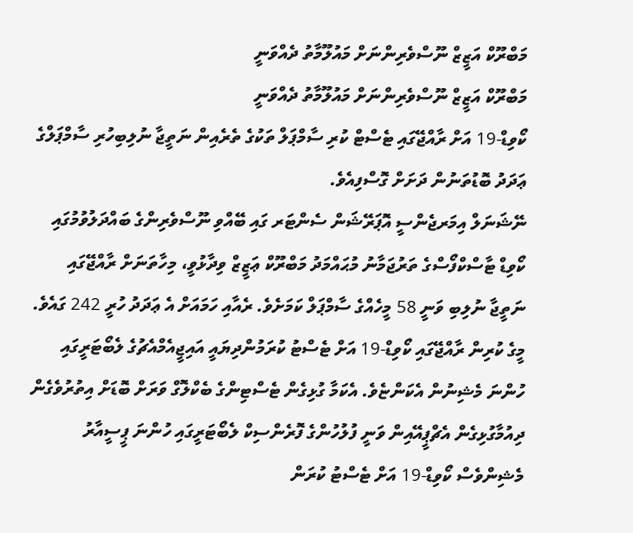މަބްރޫކް އަޒީޒް ނޫސްވެރިންނަށް މައުލޫމާތު ދެއްވަނީ
މަބްރޫކް އަޒީޒް ނޫސްވެރިންނަށް މައުލޫމާތު ދެއްވަނީ
ކޯވިޑް-19 އަށް ރާއްޖޭގައި ޓެސްޓް ކުރި ސާމްޕަލް ތަކުގެ ތެރެއިން ނަތީޖާ ނުލިބިހުރި ސާމްޕަލްގެ ޢަދަދު ބޮޑުތަނުން ދަށަށް ގޮސްފިއެވެ.
ނޭޝަނަލް އިމަރޖެންސީ އޮޕަރޭޝަން ސެންޓަރ ގައި ބޭއްވި ނޫސްވެރިންގެ ބައްދަލުވުމުގައި ކޯވިޑް ޓާސްކްފޯސްގެ ތަރުޖަމާނު މުޙައްމަދު މަބްރޫކް ޢަޒީޒް ވިދާޅުވީ، މިހާތަނަށް ރާއްޖޭގައި ނަތީޖާ ނުލިބި ވަނީ 58 މީހެއްގެ ސާމްޕަލް ކަމަށެވެ. ރެއާއި ހަމައަށް އެ ޢަދަދު ހުރީ 242 ގައެވެ.
މީގެ ކުރިން ރާއްޖޭގައި ކޯވިޑް-19 އަށް ޓެސްޓު ކުރަމުންދިޔައީ އައިޖީއެމްއެޗުގެ ލެބޯޓަރީގައި ހުންނަ މެޝިނުން އެކަންޏެވެ. އެކަމާ ގުޅިގެން ޓެސްޓިންގެ ބެކްލޮގް ވަރަށް ބޮޑަށް އިތުރުވެގެން ދިއުމާގުޅިގެން އެޗްޕީއޭއިން ވަނީ ފުލުހުންގެ ފޮރެންސިކް ލެބޯޓަރީގައި ހުންނަ ޕީސީއާރު މެޝިންވެސް ކޯވިޑް-19 އަށް ޓެސްޓު ކުރަން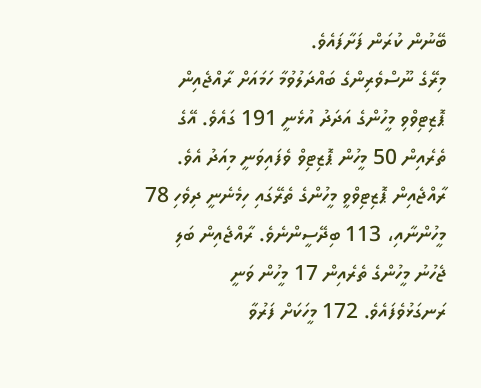ބޭނުން ކުރަން ފަށާފައެވެ.
މިރޭގެ ނޫސްވެރިންގެ ބައްދަލުވުމާ ހަމައަށް ރާއްޖެއިން ޕޮޒިޓިވްވި މީހުންގެ އަދަދު އުޅެނީ 191 ގައެވެ. އޭގެ ތެރެއިން 50 މީހުން ޕޮޒިޓިވް ވެފައިވަނީ މިއަދު އެވެ.
ރާއްޖެއިން ޕޮޒިޓިވްވީ މީހުންގެ ތެރޭގައި ހިމެނެނީ ދިވެހި 78 މީހުންނާއި، 113 ބިދޭސީންނެވެ. ރާއްޖެއިން ބަލި ޖެހުނު މީހުންގެ ތެރެއިން 17 މީހުން ވަނީ ރަނގަޅުވެފައެވެ. 172 މީހަކަށް ފަރުވާ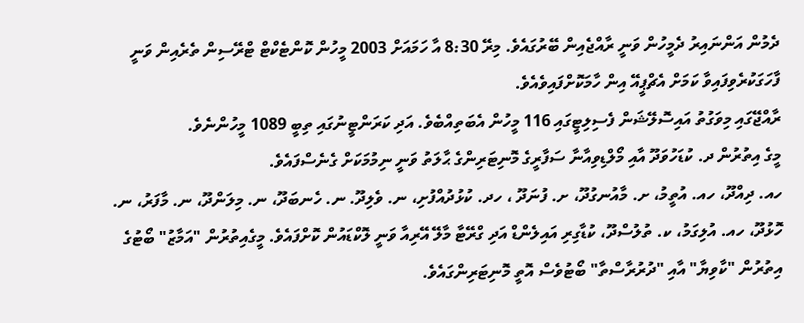ދެމުން އަންނައިރު ދެމީހުން ވަނީ ރާއްޖެއިން ބޭރުގައެވެ. މިރޭ 8:30 އާ ހަމައަށް 2003 މީހުން ކޮންޓެކްޓް ޓްރޭސިން ތެރެއިން ވަނީ ފާހަގަކުރެވިފައިވާ ކަމަށް އެޗްޕީއޭ އިން ހާމަކޮށްފައިވެއެވެ.
ރާއްޖޭގައި މިވަގުތު އައިސޮލޭޝަން ފެސިލިޓީގައި 116 މީހުން އެބަތިއްބެވެ. އަދި ކަރަންޓީނުގައި ތިބީ 1089 މީހުންނެވެ.
މީގެ އިތުރުން ދ. ކުޑަހުވަދޫ އާއި މޯލްޑިވިއާނާ ސަފާރީގެ މޮނިޓަރިންގެ ޙާލަތު ވަނީ ނިމުމަކަށް ގެނެސްފައެވެ.
ހއ. ދިއްދޫ، ހއ. އުތީމު، ށ. މާއުނގުދޫ، ށ. ފުނަދޫ ، ހދ. ކުޅުދުއްފުށި، ނ. ވެލިދޫ. ނ. ހެނބަދޫ، ނ. މިލަންދޫ، ނ. މާފަރު، ނ. ހޮޅުދޫ، ހއ. އުލިގަމު، ކ. ތުލުސްދޫ، ކުޑާގިރި އައިލެންޑް އަދި ގްރޭޓާ މާލޭ އޭރިއާ ވަނީ ލޮކްޑައުން ކޮށްފައެވެ. މީގެއިތުރުން "އަމާޒު" ބޯޓުގެ އިތުރުން "ކާވިޔާ" އާއި "ދުރުރާސްތާ" ބޯޓުވެސް އޮތީ މޮނިޓަރިންގައެވެ.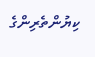ކިޔުންތެރިންގެ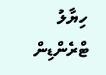ހިޔާލު
ޓްރެންޑިން